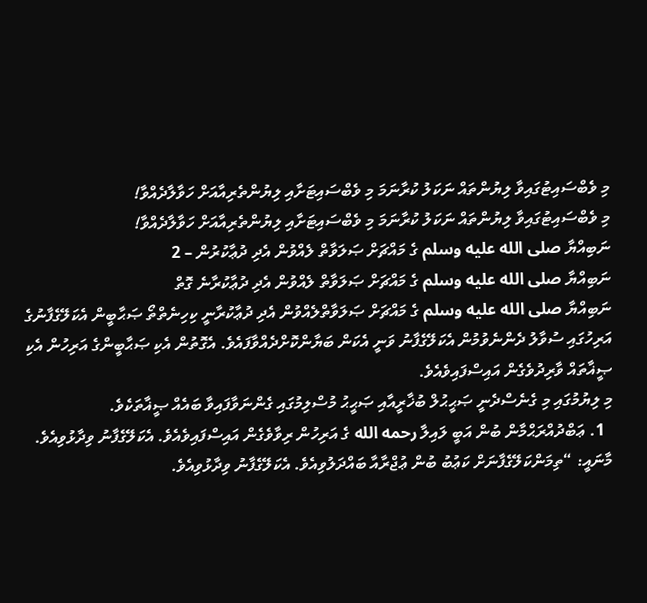މި ވެބްސައިޓުގައިވާ ލިޔުންތައް ނަކަލު ކުރާނަމަ މި ވެބްސައިޓަށާއި ލިޔުންތެރިއާއަށް ހަވާލާދެއްވާ!
މި ވެބްސައިޓުގައިވާ ލިޔުންތައް ނަކަލު ކުރާނަމަ މި ވެބްސައިޓަށާއި ލިޔުންތެރިއާއަށް ހަވާލާދެއްވާ!
ނަބިއްޔާ صلى الله عليه وسلم ގެ މައްޗަށް ޞަލަވާތް ލެއްވުން އެދި ދުޢާކުރުން – 2
ނަބިއްޔާ صلى الله عليه وسلم ގެ މައްޗަށް ޞަލަވާތް ލެއްވުން އެދި ދުޢާކުރާނެ ގޮތް
ނަބިއްޔާ صلى الله عليه وسلم ގެ މައްޗަށް ޞަލަވާތްލެއްވުން އެދި ދުޢާކުރާނީ ކިހިނެތްތޯ ޞަޙާބީން އެކަލޭގެފާނުގެ އަރިހުގައި ސުވާލު ދެންނެވުމުން އެކަލޭގެފާނު ވަނީ އެކަން ބަޔާންކޮށްދެއްވާފައެވެ. އެގޮތުން އެކި ޞަޙާބީންގެ އަރިހުން އެކި ޞީޣާތައް ވާރިދުވެގެން އައިސްފައިވެއެވެ.
މި ލިޔުމުގައި މި ގެނެސްދެނީ ޞަޙީޙުލް ބުޚާރީއާއި ޞަޙީޙު މުސްލިމުގައި ގެންނަވާފައިވާ ބައެއް ޞީޣާތަކެވެ.
  1. ޢަބްދުއްރަޙްމާން ބުން އަބީ ލައިލާ رحمه الله ގެ އަރިހުން ރިވާވެގެން އައިސްފައިވެއެވެ. އެކަލޭގެފާނު ވިދާޅުވިއެވެ.
މާނައީ: “ތިމަންކަލޭގެފާނަށް ކަޢުބު ބުން ޢުޖްރާއާ ބައްދަލުވިއެވެ. އެކަލޭގެފާނު ވިދާޅުވިއެވެ.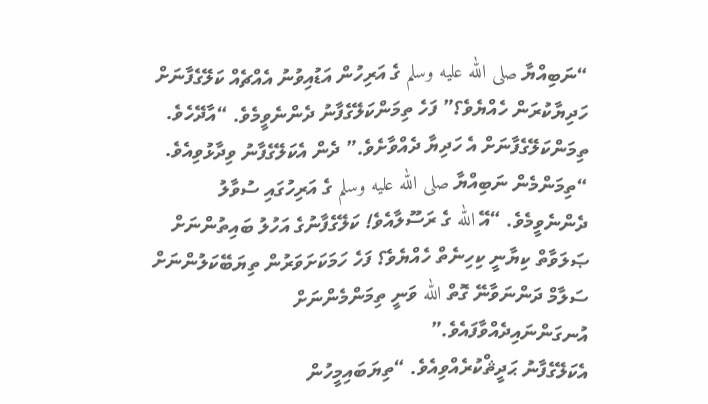“ނަބިއްޔާ صلى الله عليه وسلم ގެ އަރިހުން އަޑުއިވުނު އެއްޗެއް ކަލޭގެފާނަށް ހަދިޔާކުރަން ހެއްޔެވެ؟” ފަހެ ތިމަންކަލޭގެފާނު ދެންނެވީމެވެ. “އާދޭހެވެ. ތިމަންކަލޭގެފާނަށް އެ ހަދިޔާ ދެއްވާށެވެ.” ދެން އެކަލޭގެފާނު ވިދާޅުވިއެވެ. “ތިމަންމެން ނަބިއްޔާ صلى الله عليه وسلم ގެ އަރިހުގައި ސުވާލު ދެންނެވީމެވެ. “އޭ الله ގެ ރަސޫލާއެވެ! ކަލޭގެފާނުގެ އަހުލު ބައިތުންނަށް ޞަލަވާތް ކިޔާނީ ކިހިނެތް ހެއްޔެވެ؟ ފަހެ ހަމަކަށަވަރުން ތިޔަބޭކަލުންނަށް ސަލާމް ދަންނަވާނޭ ގޮތް الله ވަނީ ތިމަންމެންނަށް އުނގަންނައިދެއްވާފައެވެ.”
އެކަލޭގެފާނު ޙަދީޘްކުރެއްވިއެވެ. “ތިޔަބައިމީހުން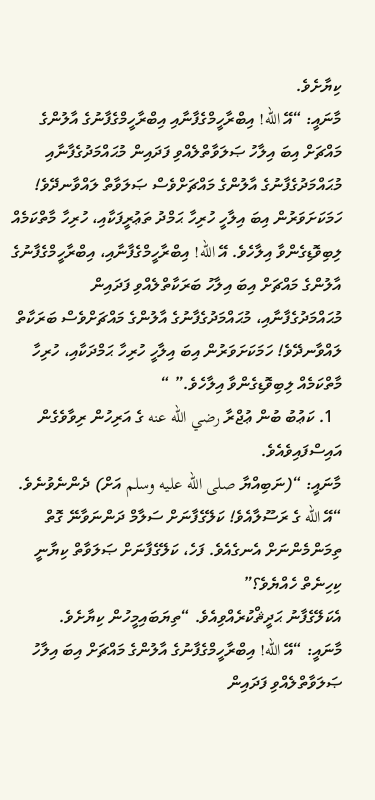ކިޔާށެވެ.
މާނައީ: “އޭ الله! އިބްރާހީމްގެފާނާއި އިބްރާހީމްގެފާނުގެ އާލުންގެ މައްޗަށް އިބަ އިލާހު ޞަލަވާތްލެއްވި ފަދައިން މުޙައްމަދުގެފާނާއި މުޙައްމަދުގެފާނުގެ އާލުންގެ މައްޗަށްވެސް ޞަލަވާތް ލައްވާނދޭވެ! ހަމަކަށަވަރުން އިބަ އިލާހީ ހުރިހާ ޙަމްދު ތަޢުރީފަކާއި، ހުރިހާ މާތްކަމެއް ލިބިވޮޑިގެންވާ އިލާހެވެ. އޭ الله! އިބްރާހީމްގެފާނާއި، އިބްރާހީމްގެފާނުގެ އާލުންގެ މައްޗަށް އިބަ އިލާހު ބަރަކާތްލެއްވި ފަދައިން މުޙައްމަދުގެފާނާއި، މުޙައްމަދުގެފާނުގެ އާލުންގެ މައްޗަށްވެސް ބަރަކާތް ލައްވާނދޭވެ! ހަމަކަށަވަރުން އިބަ އިލާހީ ހުރިހާ ޙަމްދަކާއި، ހުރިހާ މާތްކަމެއް ލިބިވޮޑިގެންވާ އިލާހެވެ.” “
  1. ކަޢުބު ބުން ޢުޖްރާ رضي الله عنه ގެ އަރިހުން ރިވާވެގެން އައިސްފައިވެއެވެ.
މާނައީ: “(ނަބިއްޔާ صلى الله عليه وسلم އަށް) ދެންނެވުނެވެ. “އޭ الله ގެ ރަސޫލާއެވެ! ކަލޭގެފާނަށް ސަލާމް ދަންނަވާނޭ ގޮތް ތިމަންމެންނަށް އެނގެއެވެ. ފަހެ، ކަލޭގެފާނަށް ޞަލަވާތް ކިޔާނީ ކިހިނެތް ހެއްޔެވެ؟”
އެކަލޭގެފާނު ޙަދީޘްކުރެއްވިއެވެ. “ތިޔަބައިމީހުން ކިޔާށެވެ.
މާނައީ: “އޭ الله! އިބްރާހީމްގެފާނުގެ އާލުންގެ މައްޗަށް އިބަ އިލާހު ޞަލަވާތްލެއްވި ފަދައިން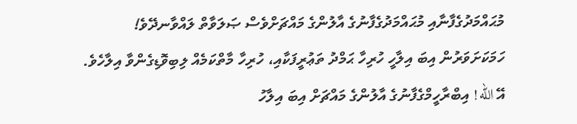މުޙައްމަދުގެފާނާއި މުޙައްމަދުގެފާނުގެ އާލުންގެ މައްޗަށްވެސް ޞަލަވާތް ލައްވާނދޭވެ! ހަމަކަށަވަރުން އިބަ އިލާހީ ހުރިހާ ޙަމްދު ތަޢުރީފަކާއި، ހުރިހާ މާތްކަމެއް ލިބިވޮޑިގެންވާ އިލާހެވެ. އޭ الله! އިބްރާހީމްގެފާނުގެ އާލުންގެ މައްޗަށް އިބަ އިލާހު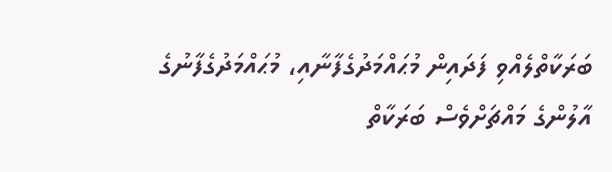ބަރަކާތްލެއްވި ފަދައިން މުޙައްމަދުގެފާނާއި، މުޙައްމަދުގެފާނުގެ އާލުންގެ މައްޗަށްވެސް ބަރަކާތް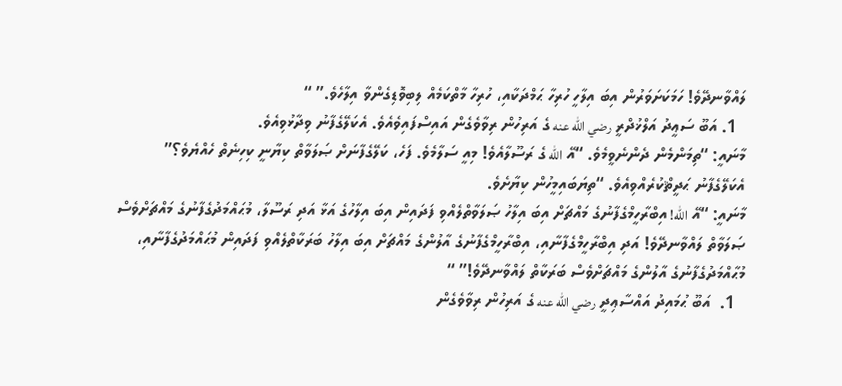ލައްވާނދޭވެ! ހަމަކަށަވަރުން އިބަ އިލާހީ ހުރިހާ ޙަމްދަކާއި، ހުރިހާ މާތްކަމެއް ލިބިވޮޑިގެންވާ އިލާހެވެ.” “
  1. އަބޫ ސަޢީދު އަލްޚުދްރީ رضي الله عنه ގެ އަރިހުން ރިވާވެގެން އައިސްފައިވެއެވެ. އެކަލޭގެފާނު ވިދާޅުވިއެވެ.
މާނައީ: “ތިމަންމެން ދެންނެވީމެވެ. “އޭ الله ގެ ރަސޫލާއެވެ! މިއީ ސަލާމެވެ. ފަހެ، ކަލޭގެފާނަށް ޞަލަވާތް ކިޔާނީ ކިހިނެތް ހެއްޔެވެ؟”
އެކަލޭގެފާނު ޙަދީޘްކުރެއްވިއެވެ. “ތިޔަބައިމީހުން ކިޔާށެވެ.
މާނައީ: “އޭ الله! އިބްރާހީމްގެފާނުގެ މައްޗަށް އިބަ އިލާހު ޞަލަވާތްލެއްވި ފަދައިން އިބަ އިލާހުގެ އަޅާ އަދި ރަސޫލާ، މުޙައްމަދުގެފާނުގެ މައްޗަށްވެސް ޞަލަވާތް ލައްވާނދޭވެ! އަދި އިބްރާހީމްގެފާނާއި، އިބްރާހީމްގެފާނުގެ އާލުންގެ މައްޗަށް އިބަ އިލާހު ބަރަކާތްލެއްވި ފަދައިން މުޙައްމަދުގެފާނާއި، މުޙާއްމަދުގެފާނުގެ އާލުންގެ މައްޗަށްވެސް ބަރަކާތް ލައްވާނދޭވެ!” “
  1.  އަބޫ ޙުމައިދު އައްސާޢިދީ رضي الله عنه ގެ އަރިހުން ރިވާވެގެން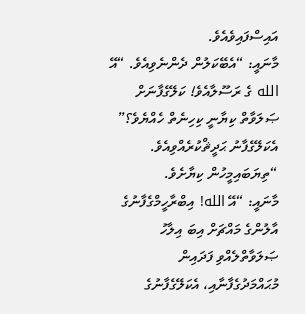އައިސްފައިވެއެވެ.
މާނައީ: “އެބޭކަލުން ދެންނެވިއެވެ. “އޭ الله ގެ ރަސޫލާއެވެ! ކަލޭގެފާނަށް ޞަލަވާތް ކިޔާނީ ކިހިނެތް ހެއްޔެވެ؟”
އެކަލޭގެފާނު ޙަދީޘްކުރެއްވިއެވެ. “ތިޔަބައިމީހުން ކިޔާށެވެ.
މާނައީ: “އޭ الله! އިބްރާހީމްގެފާނުގެ އާލުންގެ މައްޗަށް އިބަ އިލާހު ޞަލަވާތްލެއްވި ފަދައިން މުޙައްމަދުގެފާނާއި، އެކަލޭގެފާނުގެ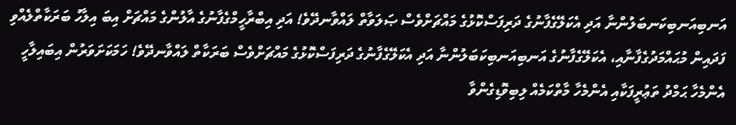އަނބިއަނބިކަނބަލުންނާ އަދި އެކަލޭގެފާނުގެ ދަރިފަސްކޮޅުގެ މައްޗަށްވެސް ޞަލަވާތް ލައްވާނދޭވެ! އަދި އިބްރާހީމްގެފާނުގެ އާލުންގެ މައްޗަށް އިބަ އިލާހު ބަރަކާތްލެއްވި ފަދައިން މުޙައްމަދުގެފާނާއި، އެކަލޭގެފާނުގެ އަނބިއަނބިކަބަލުންނާ އަދި އެކަލޭގެފާނުގެ ދަރިފަސްކޮޅުގެ މައްޗަށްވެސް ބަރަކާތް ލައްވާނދޭވެ! ހަމަކަށަވަރުން އިބައިލާހީ އެންމެހާ ޙަމްދު ތަޢުރީފަކާއި އެންމެހާ މާތްކަމެއް ލިބިވޮޑިގެންވާ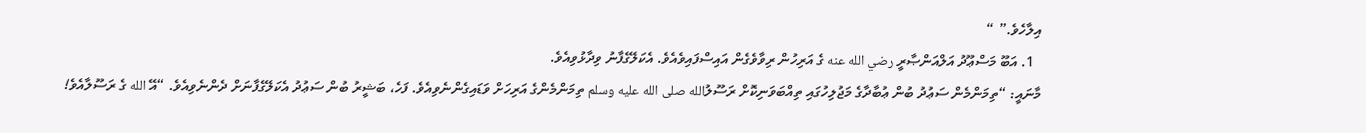އިލާހެވެ.” “
  1. އަބޫ މަސްޢޫދު އަލްއަންޞާރީ رضي الله عنه ގެ އަރިހުން ރިވާވެގެން އައިސްފައިވެއެވެ. އެކަލޭގެފާނު ވިދާޅުވިއެވެ.
މާނައީ: “ތިމަންމެން ސަޢުދު ބުން ޢުބާދާގެ މަޖުލިހުގައި ތިއްބަވަނިކޮށް ރަސޫލުالله صلى الله عليه وسلم ތިމަންމެންގެ އަރިހަށް ވަޑައިގެންނެވިއެވެ. ފަހެ، ބަޝީރު ބުން ސަޢުދު އެކަލޭގެފާނަށް ދެންނެވިއެވެ. “އޭ الله ގެ ރަސޫލާއެވެ!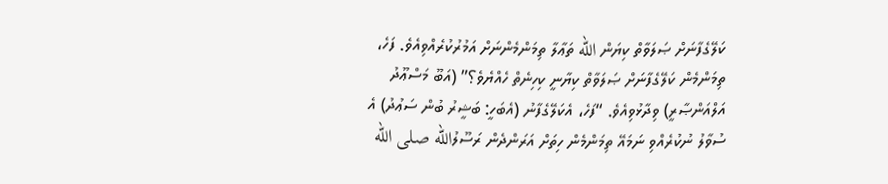ކަލޭގެފާނަށް ޞަލަވާތް ކިޔަން الله ތަޢާލާ ތިމަންމެންނަށް އަމުރުކުރެއްވިއެވެ. ފަހެ، ތިމަންމެން ކަލޭގެފާނަށް ޞަލަވާތް ކިޔާނީ ކިހިނެތް ހެއްޔެވެ؟” (އަބޫ މަސްޢޫދު އަލްއަންޞާރީ) ވިދާޅުވިއެވެ. “ފަހެ، އެކަލޭގެފާނު (އެބަހީ: ބަޝީރު ބުން ސަޢުދު) އެ ސުވާލު ނުކުރެއްވި ނަމައޭ ތިމަންމެން ހިތަށް އަރަންދެން ރަސޫލުالله صلى الله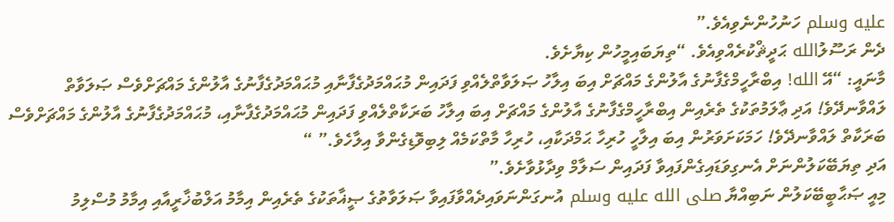عليه وسلم ހަނުހުންނެވިއެވެ.”
ދެން ރަސޫލުالله ޙަދީޘްކުރެއްވިއެވެ. “ތިޔަބައިމީހުން ކިޔާށެވެ.
މާނައީ: “އޭ الله! އިބްރާހީމްގެފާނުގެ އާލުންގެ މައްޗަށް އިބަ އިލާހު ޞަލަވާތްލެއްވި ފަދައިން މުޙައްމަދުގެފާނާއި މުޙައްމަދުގެފާނުގެ އާލުންގެ މައްޗަށްވެސް ޞަލަވާތް ލައްވާނދޭވެ! އަދި ޢާލަމުތަކުގެ ތެރެއިން އިބްރާހީމްގެފާނުގެ އާލުންގެ މައްޗަށް އިބަ އިލާހު ބަރަކާތްލެއްވި ފަދައިން މުޙައްމަދުގެފާނާއި، މުޙައްމަދުގެފާނުގެ އާލުންގެ މައްޗަށްވެސް ބަރަކާތް ލައްވާނދޭވެ! ހަމަކަށަވަރުން އިބަ އިލާހީ ހުރިހާ ޙަމްދަކާއި، ހުރިހާ މާތްކަމެއް ލިބިވޮޑިގެންވާ އިލާހެވެ.” “
އަދި ތިޔަބޭކަލުންނަށް އެނގިވަޑައިގެންފައިވާ ފަދައިން ސަލާމް ވިދާޅުވާށެވެ.”
މިއީ ޞަޙާބީބޭކަލުން ނަބިއްޔާ صلى الله عليه وسلم އުނގަންނަވައިދެއްވާފައިވާ ޞަލަވާތުގެ ޞީޣާތަކުގެ ތެރެއިން އިމާމު އަލްބުޚާރީއާއި އިމާމު މުސްލިމު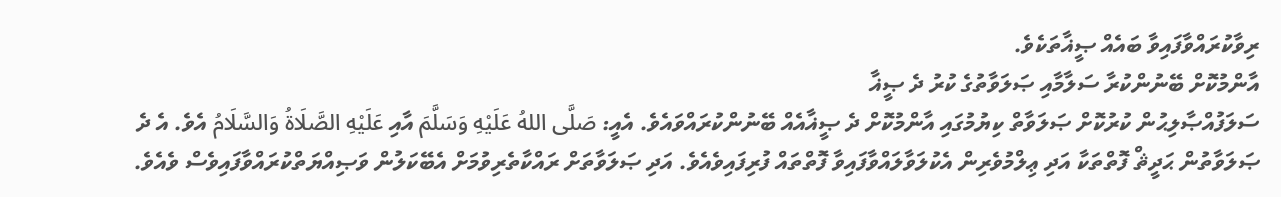ރިވާކުރައްވާފައިވާ ބައެއް ޞީޣާތަކެވެ.
އާންމުކޮށް ބޭނުންކުރާ ސަލާމާއި ޞަލަވާތުގެ ކުރު ދެ ޞީޣާ
ސަލަފުއްޞާލިޙުން ކުރުކޮށް ޞަލަވާތް ކިޔުމުގައި އާންމުކޮށް ދެ ޞީޣާއެއް ބޭނުންކުރައްވައެވެ. އެއީ: صَلَّى اللهُ عَلَيْهِ وَسَلَّمَ އާއި عَلَيْهِ الصَّلَاةُ وَالسَّلَامُ އެވެ. އެ ދެ ޞަލަވާތުން ޙަދީޘް ފޮތްތަކާ އަދި ޢިލްމުވެރިން އެކުލަވާލައްވާފައިވާ ފޮތްތައް ފުރިފައިވެއެވެ. އަދި ޞަލަވާތަށް ރައްކާތެރިވުމަށް އެބޭކަލުން ވަޞިއްޔަތްކުރައްވާފައިވެސް ވެއެވެ.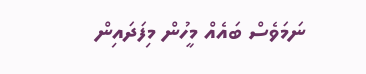ނަމަވެސް ބައެއް މީހުން މިފަދައިން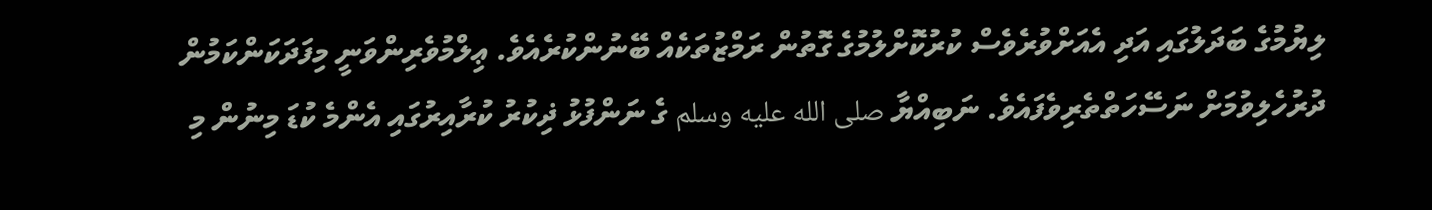ލިޔުމުގެ ބަދަލުގައި އަދި އެއަށްވުރެވެސް ކުރުކޮށްލުމުގެ ގޮތުން ރަމްޒުތަކެއް ބޭނުންކުރެއެވެ. ޢިލްމުވެރިންވަނީ މިފަދަކަންކަމުން ދުރުހެލިވުމަށް ނަސޭހަތްތެރިވެފައެވެ. ނަބިއްޔާ صلى الله عليه وسلم ގެ ނަންފުޅު ޛިކުރު ކުރާއިރުގައި އެންމެ ކުޑަ މިނުން މި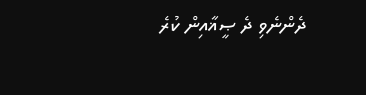ދެންނެވި ދެ ޞީޣާއިން ކުރެ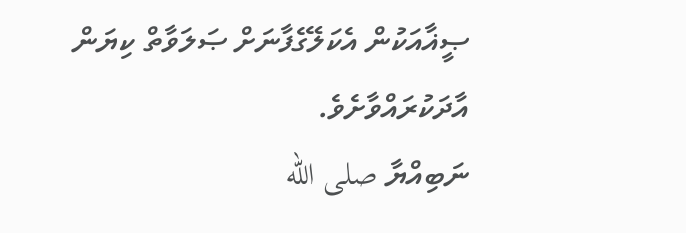ޞީޣާއަކުން އެކަލޭގެފާނަށް ޞަލަވާތް ކިޔަން އާދަކުރައްވާށެވެ.
ނަބިއްޔާ صلى الله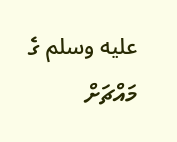عليه وسلم ގެ މައްޗަށް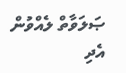ޞަލަވާތް ލެއްވުން އެދި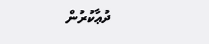ދުޢާކުރުން